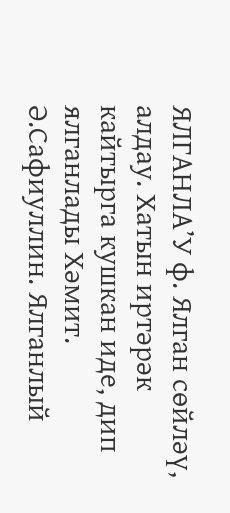ЯЛГАНЛА’У ф. Ялган сөйләү, алдау. Хатын иртәрәк кайтырга кушкан иде, дип ялганлады Хәмит. Ә.Сафиуллин. Ялганлый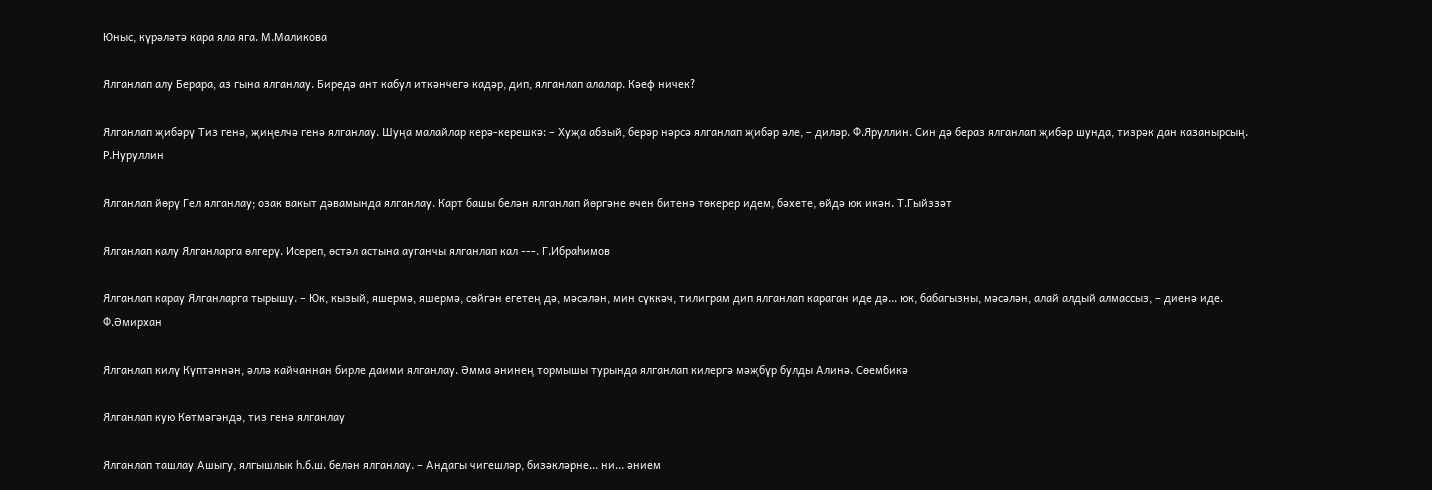Юныс, күрәләтә кара яла яга. М.Маликова

Ялганлап алу Берара, аз гына ялганлау. Биредә ант кабул иткәнчегә кадәр, дип, ялганлап алалар. Кәеф ничек?

Ялганлап җибәрү Тиз генә, җиңелчә генә ялганлау. Шуңа малайлар керә-керешкә: – Хуҗа абзый, берәр нәрсә ялганлап җибәр әле, – диләр. Ф.Яруллин. Син дә бераз ялганлап җибәр шунда, тизрәк дан казанырсың. Р.Нуруллин

Ялганлап йөрү Гел ялганлау; озак вакыт дәвамында ялганлау. Карт башы белән ялганлап йөргәне өчен битенә төкерер идем, бәхете, өйдә юк икән. Т.Гыйззәт

Ялганлап калу Ялганларга өлгерү. Исереп, өстәл астына ауганчы ялганлап кал ---. Г.Ибраһимов

Ялганлап карау Ялганларга тырышу. – Юк, кызый, яшермә, яшермә, сөйгән егетең дә, мәсәлән, мин сүккәч, тилиграм дип ялганлап караган иде дә... юк, бабагызны, мәсәлән, алай алдый алмассыз, – диенә иде. Ф.Әмирхан

Ялганлап килү Күптәннән, әллә кайчаннан бирле даими ялганлау. Әмма әнинең тормышы турында ялганлап килергә мәҗбүр булды Алинә. Сөембикә

Ялганлап кую Көтмәгәндә, тиз генә ялганлау

Ялганлап ташлау Ашыгу, ялгышлык һ.б.ш. белән ялганлау. – Андагы чигешләр, бизәкләрне... ни... әнием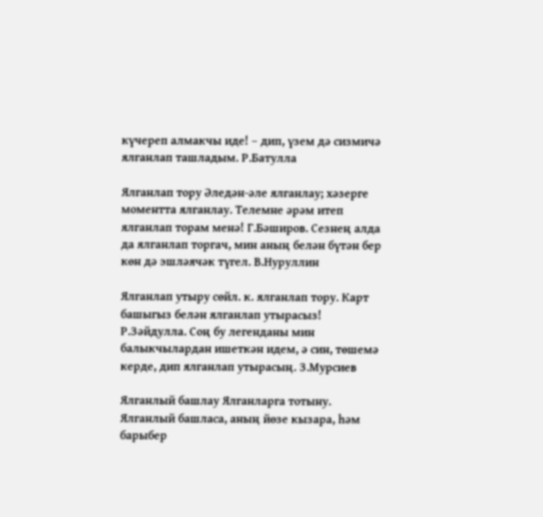күчереп алмакчы иде! – дип, үзем дә сизмичә ялганлап ташладым. Р.Батулла

Ялганлап тору Әледән-әле ялганлау; хәзерге моментта ялганлау. Телемне әрәм итеп ялганлап торам менә! Г.Бәширов. Сезнең алда да ялганлап торгач, мин аның белән бүтән бер көн дә эшләячәк түгел. В.Нуруллин

Ялганлап утыру сөйл. к. ялганлап тору. Карт башыгыз белән ялганлап утырасыз! Р.Зәйдулла. Соң бу легенданы мин балыкчылардан ишеткән идем, ә син, төшемә керде, дип ялганлап утырасың. З.Мурсиев

Ялганлый башлау Ялганларга тотыну. Ялганлый башласа, аның йөзе кызара, һәм барыбер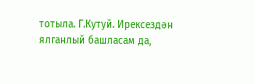тотыла. Г.Кутуй. Ирексездән ялганлый башласам да,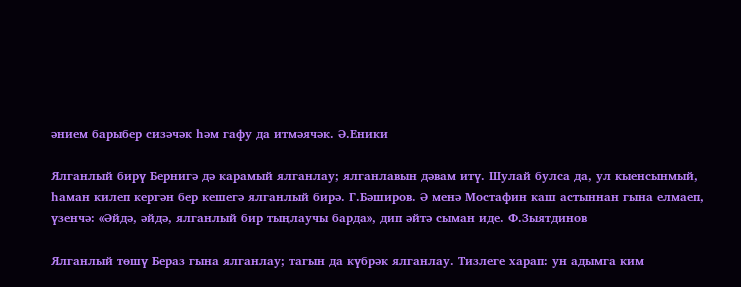әнием барыбер сизәчәк һәм гафу да итмәячәк. Ә.Еники

Ялганлый бирү Бернигә дә карамый ялганлау; ялганлавын дәвам итү. Шулай булса да, ул кыенсынмый, һаман килеп кергән бер кешегә ялганлый бирә. Г.Бәширов. Ә менә Мостафин каш астыннан гына елмаеп, үзенчә: «Әйдә, әйдә, ялганлый бир тыңлаучы барда», дип әйтә сыман иде. Ф.Зыятдинов

Ялганлый төшү Бераз гына ялганлау; тагын да күбрәк ялганлау. Тизлеге харап: ун адымга ким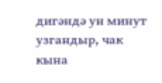дигәндә ун минут узгандыр, чак кына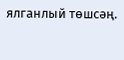ялганлый төшсәң.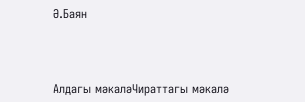Ә.Баян



Алдагы мәкаләЧираттагы мәкалә